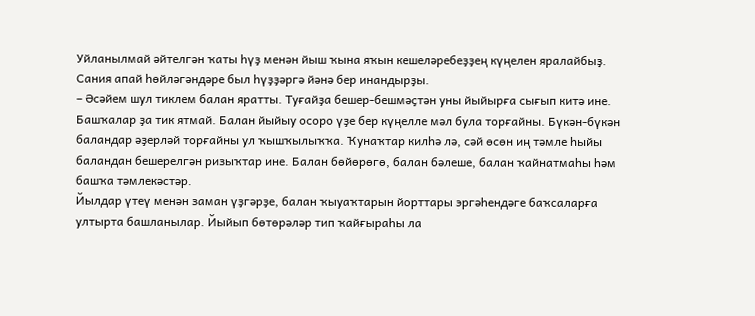Уйланылмай әйтелгән ҡаты һүҙ менән йыш ҡына яҡын кешеләребеҙҙең күңелен яралайбыҙ. Сания апай һөйләгәндәре был һүҙҙәргә йәнә бер инандырҙы.
– Әсәйем шул тиклем балан яратты. Туғайҙа бешер-бешмәҫтән уны йыйырға сығып китә ине. Башҡалар ҙа тик ятмай. Балан йыйыу осоро үҙе бер күңелле мәл була торғайны. Бүкән-бүкән баландар әҙерләй торғайны ул ҡышҡылыҡҡа. Ҡунаҡтар килһә лә, сәй өсөн иң тәмле һыйы баландан бешерелгән ризыҡтар ине. Балан бөйөрөгө, балан бәлеше, балан ҡайнатмаһы һәм башҡа тәмлекәстәр.
Йылдар үтеү менән заман үҙгәрҙе, балан ҡыуаҡтарын йорттары эргәһендәге баҡсаларға ултырта башланылар. Йыйып бөтөрәләр тип ҡайғыраһы ла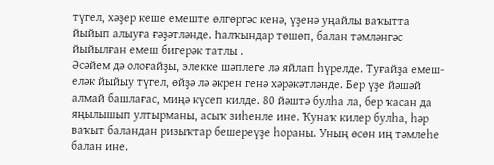түгел, хәҙер кеше емеште өлгөргәс кенә, үҙенә уңайлы ваҡытта йыйып алыуға ғәҙәтләнде. Һалҡындар төшөп, балан тәмләнгәс йыйылған емеш бигерәк татлы .
Әсәйем дә олоғайҙы, элекке шәплеге лә яйлап һүрелде. Туғайҙа емеш-еләк йыйыу түгел, өйҙә лә әкрен генә хәрәкәтләнде. Бер үҙе йәшәй алмай башлағас, миңә күсеп килде. 80 йәштә булһа ла, бер ҡасан да яңылышып ултырманы, асыҡ зиһенле ине. Ҡунаҡ килер булһа, һәр ваҡыт баландан ризыҡтар бешереүҙе һораны. Уның өсөн иң тәмлеһе балан ине.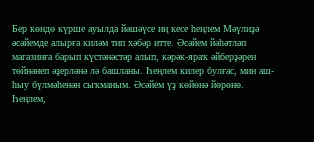Бер көндө күрше ауылда йәшәүсе иң кесе һеңлем Мәүлиҙә әсәйемде алырға киләм тип хәбәр итте. Әсәйем йәһәтләп магазинға барып күстәнәстәр алып, кәрәк-яраҡ әйберҙәрен төйнәнеп әҙерләнә лә башланы. Һеңлем килер булғас, мин аш-һыу бүлмәһенән сыҡманым. Әсәйем үҙ көйөнә йөрөнө.
Һеңлем,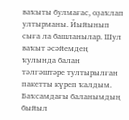ваҡыты булмағас, оҙаҡлап ултырманы. Йыйынып сыға ла башланылар. Шул ваҡыт әсәйемдең ҡулында балан тәлгәштәре тултырылған пакетты күреп ҡалдым. Баҡсамдағы баланымдың быйыл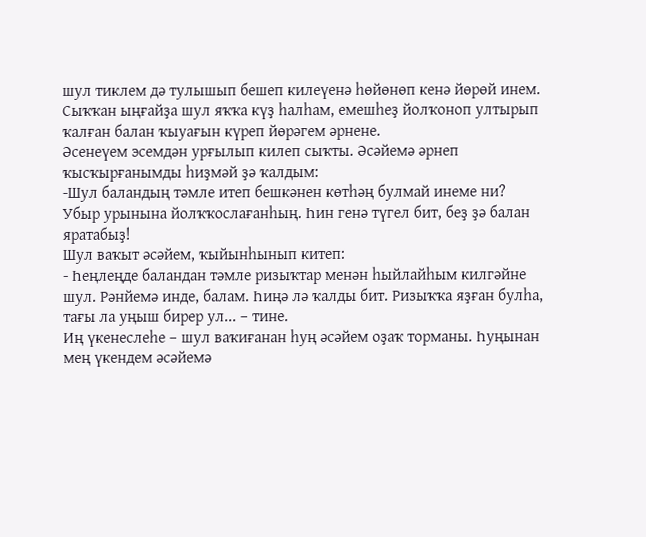шул тиклем дә тулышып бешеп килеүенә һөйөнөп кенә йөрөй инем. Сыҡҡан ыңғайҙа шул яҡҡа күҙ һалһам, емешһеҙ йолҡоноп ултырып ҡалған балан ҡыуағын күреп йөрәгем әрнене.
Әсенеүем эсемдән урғылып килеп сыҡты. Әсәйемә әрнеп ҡысҡырғанымды һиҙмәй ҙә ҡалдым:
-Шул баландың тәмле итеп бешкәнен көтһәң булмай инеме ни? Убыр урынына йолҡҡослағанһың. Һин генә түгел бит, беҙ ҙә балан яратабыҙ!
Шул ваҡыт әсәйем, ҡыйынһынып китеп:
- Һеңлеңде баландан тәмле ризыҡтар менән һыйлайһым килгәйне шул. Рәнйемә инде, балам. Һиңә лә ҡалды бит. Ризыҡҡа яҙған булһа, тағы ла уңыш бирер ул... – тине.
Иң үкенеслеһе – шул ваҡиғанан һуң әсәйем оҙаҡ торманы. Һуңынан мең үкендем әсәйемә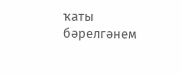ҡаты бәрелгәнем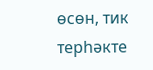өсөн, тик терһәкте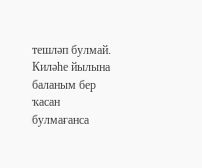тешләп булмай.
Киләһе йылына баланым бер ҡасан булмағанса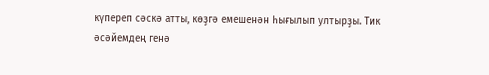күпереп сәскә атты, көҙгә емешенән һығылып ултырҙы. Тик әсәйемдең генә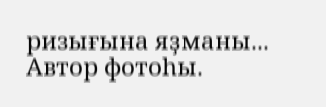ризығына яҙманы...
Автор фотоһы.